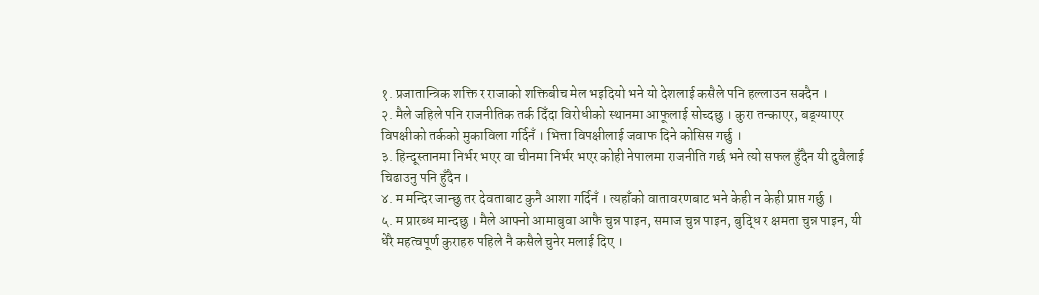१. प्रजातान्त्रिक शक्ति र राजाको शक्तिबीच मेल भइदियो भने यो देशलाई कसैले पनि हल्लाउन सक्दैन ।
२. मैले जहिले पनि राजनीतिक तर्क दिँदा विरोधीको स्थानमा आफूलाई सोच्दछु । कुरा तन्काएर, बङ्ग्याएर विपक्षीको तर्कको मुकाविला गर्दिनँ । भित्ता विपक्षीलाई जवाफ दिने कोसिस गर्छु ।
३. हिन्दूस्तानमा निर्भर भएर वा चीनमा निर्भर भएर कोही नेपालमा राजनीति गर्छ भने त्यो सफल हुँदैन यी दुवैलाई चिढाउनु पनि हुँदैन ।
४. म मन्दिर जान्छु तर देवताबाट कुनै आशा गर्दिनँ । त्यहाँको वातावरणबाट भने केही न केही प्राप्त गर्छु ।
५. म प्रारब्ध मान्दछु । मैले आफ्नो आमाबुवा आफै चुन्न पाइन, समाज चुन्न पाइन, बुद्धि र क्षमता चुन्न पाइन, यी धेरै महत्वपूर्ण कुराहरु पहिले नै कसैले चुनेर मलाई दिए ।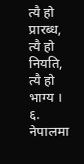त्यै हो प्रारब्ध, त्यै हो नियति, त्यै हो भाग्य ।
६. नेपालमा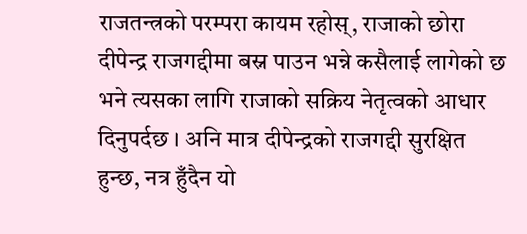राजतन्त्रको परम्परा कायम रहोस्, राजाको छोरा दीपेन्द्र राजगद्दीमा बस्न पाउन भन्ने कसैलाई लागेको छ भने त्यसका लागि राजाको सक्रिय नेतृत्वको आधार दिनुपर्दछ । अनि मात्र दीपेन्द्रको राजगद्दी सुरक्षित हुन्छ, नत्र हुँदैन यो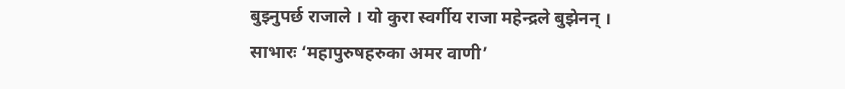बुझ्नुपर्छ राजाले । यो कुरा स्वर्गीय राजा महेन्द्रले बुझेनन् ।
साभारः ‘महापुरुषहरुका अमर वाणी’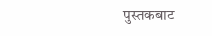पुस्तकबाट